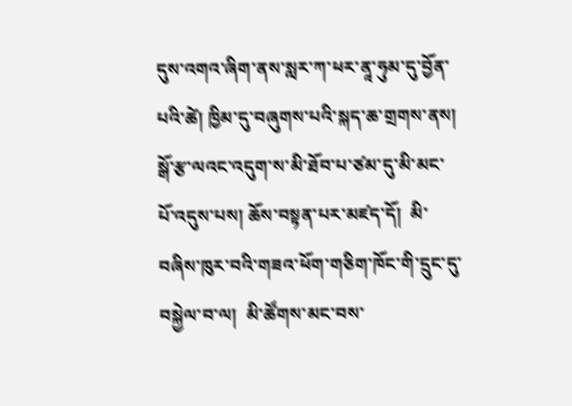དུས་འགའ་ཞིག་ནས་སླར་ཀ་ཕར་ནཱ་ཧུམ་དུ་བྱོན་པའི་ཚེ། ཁྱིམ་དུ་བཞུགས་པའི་སྐད་ཆ་གྲགས་ནས།  སྒོ་རྩ་ལའང་འདུག་ས་མི་ཐོབ་པ་ཙམ་དུ་མི་མང་པོ་འདུས་པས། ཆོས་བསྟན་པར་མཛད་དོ།  མི་བཞིས་ཁུར་བའི་གཟའ་ཕོག་གཅིག་ཁོང་གི་དྲུང་དུ་བསྐྱེལ་བ་ལ།  མི་ཚོགས་མང་བས་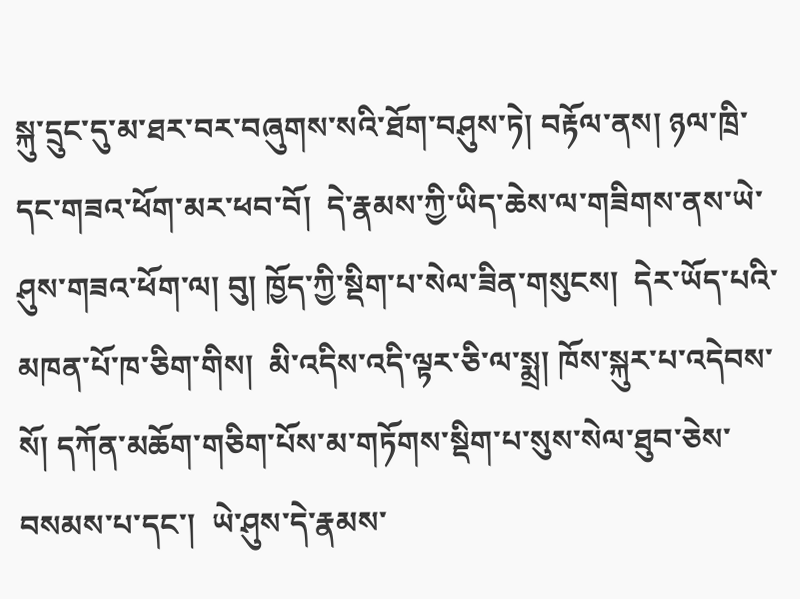སྐུ་དྲུང་དུ་མ་ཐར་བར་བཞུགས་སའི་ཐོག་བཤུས་ཏེ། བརྟོལ་ནས། ཉལ་ཁྲི་དང་གཟའ་ཕོག་མར་ཕབ་བོ།  དེ་རྣམས་ཀྱི་ཡིད་ཆེས་ལ་གཟིགས་ནས་ཡེ་ཤུས་གཟའ་ཕོག་ལ། བུ། ཁྱོད་ཀྱི་སྡིག་པ་སེལ་ཟིན་གསུངས།  དེར་ཡོད་པའི་མཁན་པོ་ཁ་ཅིག་གིས།  མི་འདིས་འདི་ལྟར་ཅི་ལ་སྨྲ། ཁོས་སྐུར་པ་འདེབས་སོ། དཀོན་མཆོག་གཅིག་པོས་མ་གཏོགས་སྡིག་པ་སུས་སེལ་ཐུབ་ཅེས་བསམས་པ་དང་།  ཡེ་ཤུས་དེ་རྣམས་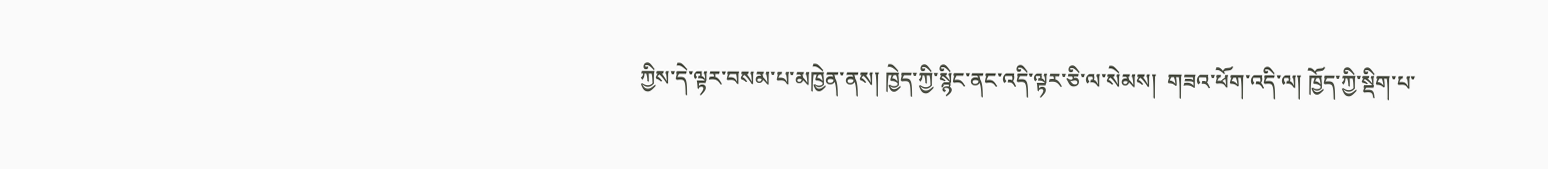ཀྱིས་དེ་ལྟར་བསམ་པ་མཁྱེན་ནས། ཁྱེད་ཀྱི་སྙིང་ནང་འདི་ལྟར་ཅི་ལ་སེམས།  གཟའ་ཕོག་འདི་ལ། ཁྱོད་ཀྱི་སྡིག་པ་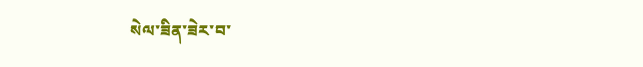སེལ་ཟིན་ཟེར་བ་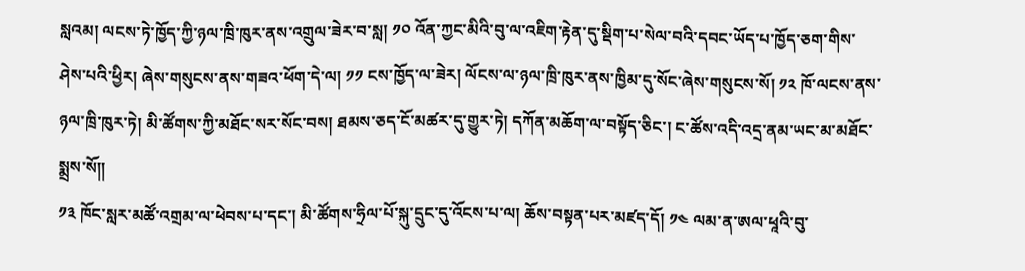སླའམ། ལངས་ཏེ་ཁྱོད་ཀྱི་ཉལ་ཁྲི་ཁུར་ནས་འགྲུལ་ཟེར་བ་སླ། ༡༠ འོན་ཀྱང་མིའི་བུ་ལ་འཇིག་རྟེན་དུ་སྡིག་པ་སེལ་བའི་དབང་ཡོད་པ་ཁྱོད་ཅག་གིས་ཤེས་པའི་ཕྱིར། ཞེས་གསུངས་ནས་གཟའ་ཕོག་དེ་ལ། ༡༡ ངས་ཁྱོད་ལ་ཟེར། ལོངས་ལ་ཉལ་ཁྲི་ཁུར་ནས་ཁྱིམ་དུ་སོང་ཞེས་གསུངས་སོ། ༡༢ ཁོ་ལངས་ནས་ཉལ་ཁྲི་ཁུར་ཏེ། མི་ཚོགས་ཀྱི་མཐོང་སར་སོང་བས། ཐམས་ཅད་ངོ་མཚར་དུ་གྱུར་ཏེ། དཀོན་མཆོག་ལ་བསྟོད་ཅིང་། ང་ཚོས་འདི་འདྲ་ནམ་ཡང་མ་མཐོང་སྨྲས་སོ༎
༡༣ ཁོང་སླར་མཚོ་འགྲམ་ལ་ཕེབས་པ་དང་། མི་ཚོགས་ཧྲིལ་པོ་སྐུ་དྲུང་དུ་འོངས་པ་ལ། ཆོས་བསྟན་པར་མཛད་དོ། ༡༤ ལམ་ན་ཨལ་ཕཱའི་བུ་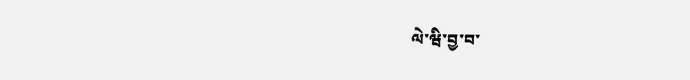ལེ་ཝི་བྱ་བ་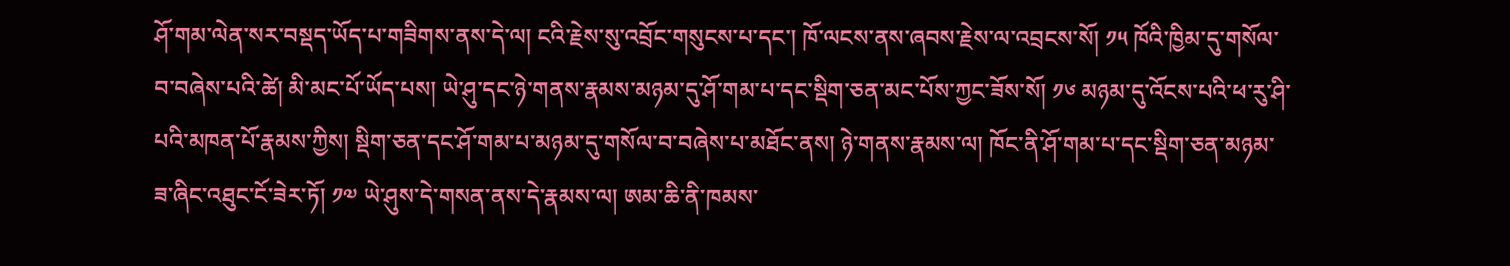ཤོ་གམ་ལེན་སར་བསྡད་ཡོད་པ་གཟིགས་ནས་དེ་ལ། ངའི་རྗེས་སུ་འབྲོང་གསུངས་པ་དང་། ཁོ་ལངས་ནས་ཞབས་རྗེས་ལ་འབྲངས་སོ། ༡༥ ཁོའི་ཁྱིམ་དུ་གསོལ་བ་བཞེས་པའི་ཚེ། མི་མང་པོ་ཡོད་པས། ཡེ་ཤུ་དང་ཉེ་གནས་རྣམས་མཉམ་དུ་ཤོ་གམ་པ་དང་སྡིག་ཅན་མང་པོས་ཀྱང་ཟོས་སོ། ༡༦ མཉམ་དུ་འོངས་པའི་ཕ་རུ་ཤི་པའི་མཁན་པོ་རྣམས་ཀྱིས། སྡིག་ཅན་དང་ཤོ་གམ་པ་མཉམ་དུ་གསོལ་བ་བཞེས་པ་མཐོང་ནས། ཉེ་གནས་རྣམས་ལ། ཁོང་ནི་ཤོ་གམ་པ་དང་སྡིག་ཅན་མཉམ་ཟ་ཞིང་འཐུང་ངོ་ཟེར་ཏོ། ༡༧ ཡེ་ཤུས་དེ་གསན་ནས་དེ་རྣམས་ལ། ཨམ་ཆི་ནི་ཁམས་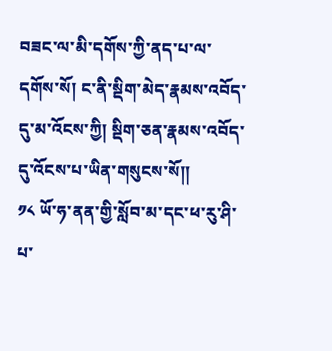བཟང་ལ་མི་དགོས་ཀྱི་ནད་པ་ལ་དགོས་སོ། ང་ནི་སྡིག་མེད་རྣམས་འབོད་དུ་མ་འོངས་ཀྱི། སྡིག་ཅན་རྣམས་འབོད་དུ་འོངས་པ་ཡིན་གསུངས་སོ༎
༡༨ ཡོ་ཧ་ནན་གྱི་སློབ་མ་དང་ཕ་རུ་ཤི་པ་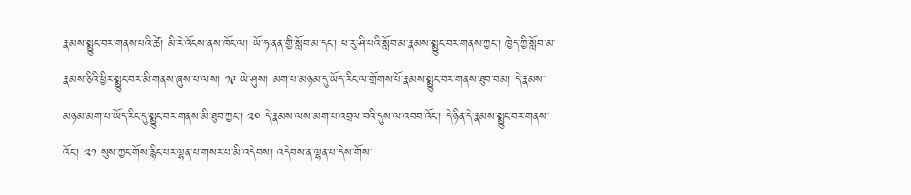རྣམས་སྨྱུང་བར་གནས་པའི་ཚེ། མི་རེ་འོངས་ནས་ཁོང་ལ། ཡོ་ཧ་ནན་གྱི་སློབ་མ་དང་། ཕ་རུ་ཤི་པའི་སློབ་མ་རྣམས་སྨྱུང་བར་གནས་ཀྱང་། ཁྱེད་ཀྱི་སློབ་མ་རྣམས་ཅིའི་ཕྱིར་སྨྱུང་བར་མི་གནས་ཞུས་པ་ལས། ༡༩ ཡེ་ཤུས། མག་པ་མཉམ་དུ་ཡོད་རིང་ལ་གྲོགས་པོ་རྣམས་སྨྱུང་བར་གནས་ཐུབ་བམ། དེ་རྣམས་མཉམ་མག་པ་ཡོད་རིང་དུ་སྨྱུང་བར་གནས་མི་ཐུབ་ཀྱང་། ༢༠ དེ་རྣམས་ལས་མག་པ་འབྲལ་བའི་དུས་ལ་འབབ་འོང་། དེ་ཉིན་དེ་རྣམས་སྨྱུང་བར་གནས་འོང་། ༢༡ སུས་ཀྱང་གོས་རྙིང་པར་ལྷན་པ་གསར་པ་མི་འདེབས། འདེབས་ན་ལྷན་པ་དེས་གོས་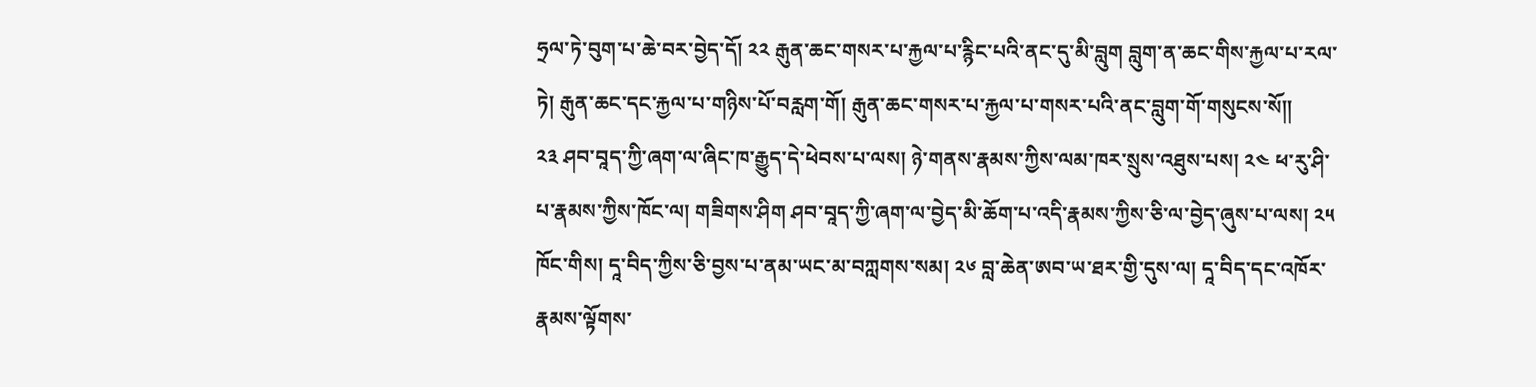ཧྲལ་ཏེ་བུག་པ་ཆེ་བར་བྱེད་དོ། ༢༢ རྒུན་ཆང་གསར་པ་རྐྱལ་པ་རྙིང་པའི་ནང་དུ་མི་བླུག བླུག་ན་ཆང་གིས་རྐྱལ་པ་རལ་ཏེ། རྒུན་ཆང་དང་རྐྱལ་པ་གཉིས་པོ་བརླག་གོ། རྒུན་ཆང་གསར་པ་རྐྱལ་པ་གསར་པའི་ནང་བླུག་གོ་གསུངས་སོ༎
༢༣ ཤབ་བཱད་ཀྱི་ཞག་ལ་ཞིང་ཁ་རྒྱུད་དེ་ཕེབས་པ་ལས། ཉེ་གནས་རྣམས་ཀྱིས་ལམ་ཁར་སྲུས་འཐུས་པས། ༢༤ ཕ་རུ་ཤི་པ་རྣམས་ཀྱིས་ཁོང་ལ། གཟིགས་ཤིག ཤབ་བཱད་ཀྱི་ཞག་ལ་བྱེད་མི་ཆོག་པ་འདི་རྣམས་ཀྱིས་ཅི་ལ་བྱེད་ཞུས་པ་ལས། ༢༥ ཁོང་གིས། དཱ་བིད་ཀྱིས་ཅི་བྱས་པ་ནམ་ཡང་མ་བཀླགས་སམ། ༢༦ བླ་ཆེན་ཨབ་ཡ་ཐར་གྱི་དུས་ལ། དཱ་བིད་དང་འཁོར་རྣམས་ལྟོགས་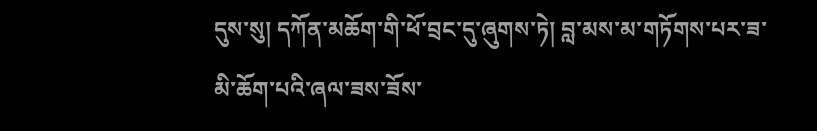དུས་སུ། དཀོན་མཆོག་གི་ཕོ་བྲང་དུ་ཞུགས་ཏེ། བླ་མས་མ་གཏོགས་པར་ཟ་མི་ཆོག་པའི་ཞལ་ཟས་ཟོས་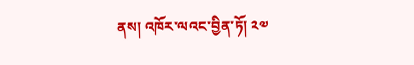ནས། འཁོར་ལའང་བྱིན་ཏོ། ༢༧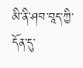མི་ནི་ཤབ་བཱད་ཀྱི་དོན་དུ་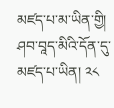མཛད་པ་མ་ཡིན་གྱི། ཤབ་བཱད་མིའི་དོན་དུ་མཛད་པ་ཡིན། ༢༨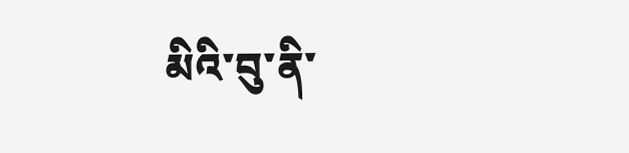མིའི་བུ་ནི་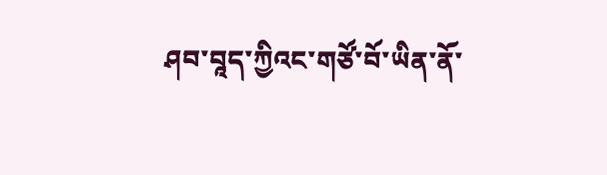ཤབ་བཱད་ཀྱིའང་གཙོ་བོ་ཡིན་ནོ་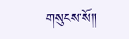གསུངས་སོ༎